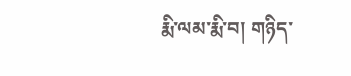རྨི་ལམ་རྨི་བ། གཉིད་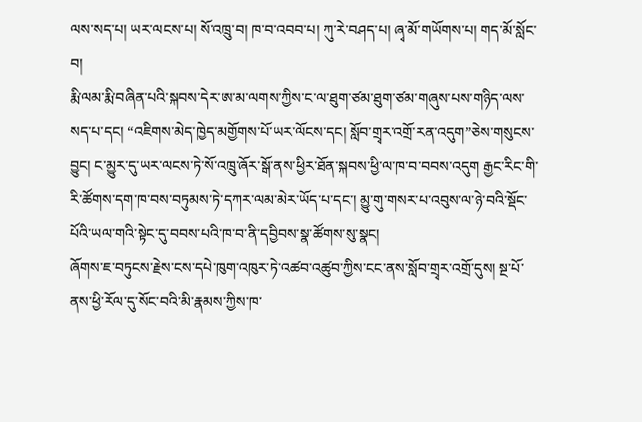ལས་སད་པ། ཡར་ལངས་པ། སོ་འཁྲུ་བ། ཁ་བ་འབབ་པ། ཀུ་རེ་བཤད་པ། ཞྭ་མོ་གཡོགས་པ། གད་མོ་སློང་བ།
རྨི་ལམ་རྨི་བཞིན་པའི་སྐབས་དེར་ཨ་མ་ལགས་ཀྱིས་ང་ལ་ཐུག་ཙམ་ཐུག་ཙམ་གཞུས་པས་གཉིད་ལས་སད་པ་དང། “འཇིགས་མེད་ཁྱེད་མགྱོགས་པོ་ཡར་ལོངས་དང། སློབ་གྲྭར་འགྲོ་རན་འདུག”ཅེས་གསུངས་བྱུང། ང་མྱུར་དུ་ཡར་ལངས་ཏེ་སོ་འཁྲུ་ཞོར་སྒོ་ནས་ཕྱིར་ཐོན་སྐབས་ཕྱི་ལ་ཁ་བ་བབས་འདུག རྒྱང་རིང་གི་རི་ཚོགས་དག་ཁ་བས་བཏུམས་ཏེ་དཀར་ལམ་མེར་ཡོད་པ་དང་། མྱུ་གུ་གསར་པ་འབུས་ལ་ཉེ་བའི་སྡོང་པོའི་ཡལ་གའི་སྟེང་དུ་བབས་པའི་ཁ་བ་ནི་དབྱིབས་སྣ་ཚོགས་སུ་སྣང།
ཞོགས་ཇ་བཏུངས་རྗེས་ངས་དཔེ་ཁུག་འཁུར་ཏེ་འཚབ་འཚུབ་ཀྱིས་ངང་ནས་སློབ་གྲྭར་འགྲོ་དུས། སྔ་པོ་ནས་ཕྱི་རོལ་དུ་སོང་བའི་མི་རྣམས་ཀྱིས་ཁ་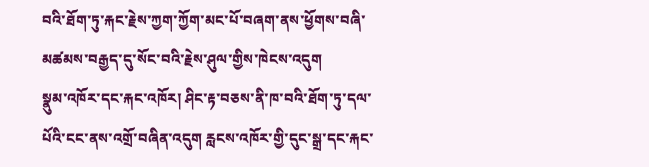བའི་ཐོག་ཏུ་རྐང་རྗེས་ཀྱག་ཀྱོག་མང་པོ་བཞག་ནས་ཕྱོགས་བཞི་མཚམས་བརྒྱད་དུ་སོང་བའི་རྗེས་ཤུལ་གྱིས་ཁེངས་འདུག
སྣུམ་འཁོར་དང་རྐང་འཁོར། ཤིང་རྟ་བཅས་ནི་ཁ་བའི་ཐོག་ཏུ་དལ་པོའི་ངང་ནས་འགྲོ་བཞིན་འདུག རླངས་འཁོར་གྱི་དུང་སྒྲ་དང་རྐང་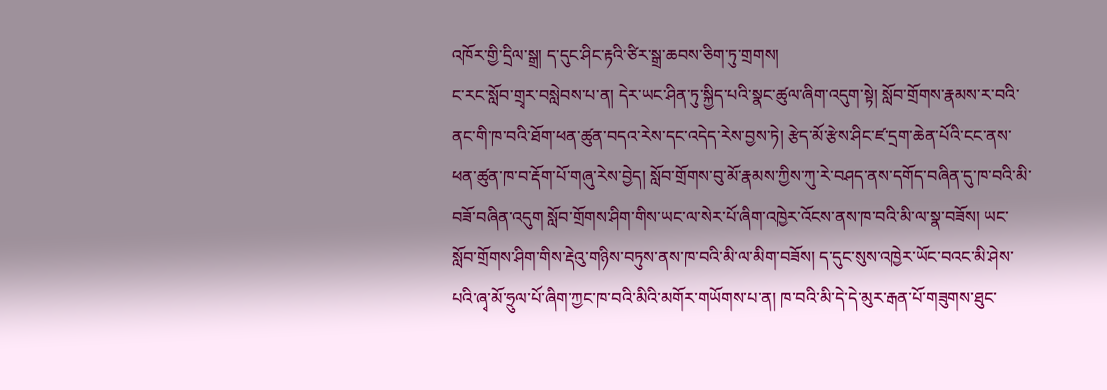འཁོར་གྱི་དྲིལ་སྒྲ། ད་དུང་ཤིང་རྟའི་ཙིར་སྒྲ་ཆབས་ཅིག་ཏུ་གྲགས།
ང་རང་སློབ་གྲྭར་བསླེབས་པ་ན། དེར་ཡང་ཤིན་ཏུ་སྐྱིད་པའི་སྣང་ཚུལ་ཞིག་འདུག་སྟེ། སློབ་གྲོགས་རྣམས་ར་བའི་ནང་གི་ཁ་བའི་ཐོག་ཕན་ཚུན་བདའ་རེས་དང་འདེད་རེས་བྱས་ཏེ། རྩེད་མོ་རྩེས་ཤིང་ཛ་དྲག་ཆེན་པོའི་ངང་ནས་ཕན་ཚུན་ཁ་བ་རྡོག་པོ་གཞུ་རེས་བྱེད། སློབ་གྲོགས་བུ་མོ་རྣམས་ཀྱིས་ཀུ་རེ་བཤད་ནས་དགོད་བཞིན་དུ་ཁ་བའི་མི་བཟོ་བཞིན་འདུག སློབ་གྲོགས་ཤིག་གིས་ཡང་ལ་སེར་པོ་ཞིག་འཁྱེར་འོངས་ནས་ཁ་བའི་མི་ལ་སྣ་བཟོས། ཡང་སློབ་གྲོགས་ཤིག་གིས་རྡེའུ་གཉིས་བཏུས་ནས་ཁ་བའི་མི་ལ་མིག་བཟོས། ད་དུང་སུས་འཁྱེར་ཡོང་བའང་མི་ཤེས་པའི་ཞྭ་མོ་ཧྲུལ་པོ་ཞིག་ཀྱང་ཁ་བའི་མིའི་མགོར་གཡོགས་པ་ན། ཁ་བའི་མི་དེ་དེ་མུར་རྒན་པོ་གཟུགས་ཐུང་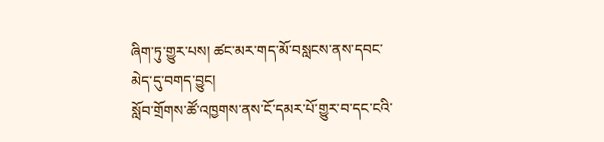ཞིག་ཏུ་གྱུར་པས། ཚང་མར་གད་མོ་བསླངས་ནས་དབང་མེད་དུ་བགད་བྱུང།
སློབ་གྲོགས་ཚོ་འཁྱགས་ནས་ངོ་དམར་པོ་གྱུར་བ་དང་ངའི་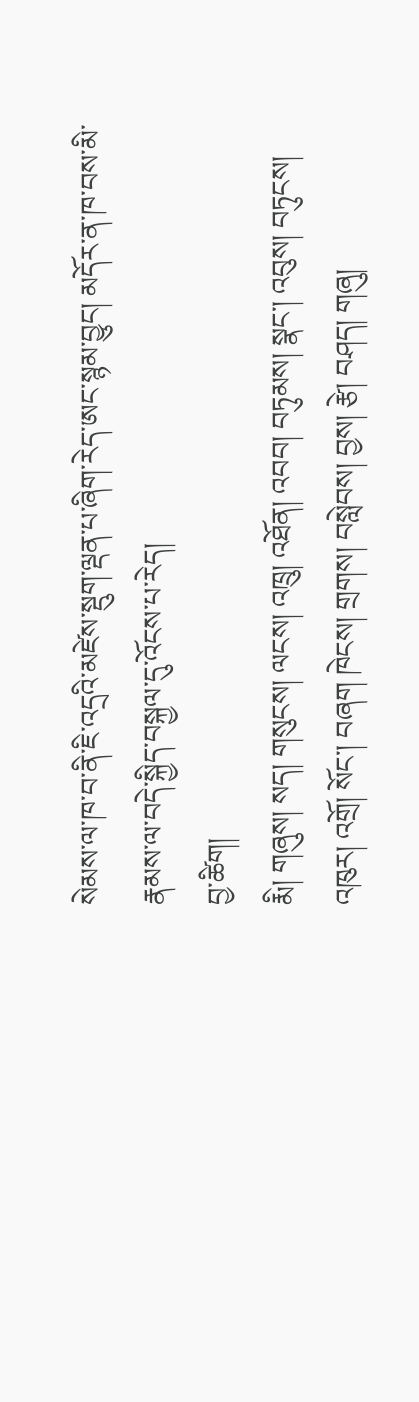སེམས་ལ་ཁ་བ་ནི་ཇི་འདྲའི་མཛེས་སྡུག་ལྡན་པ་ཞིག་རེད་ཨང་སྙམ་བྱུང། མདོར་ན་ཁ་བས་མི་རྣམས་ལ་བདེ་སྐྱིད་བསྐྱལ་དུ་འོངས་པ་རེད།
བྱ་ཚིག།
རྨི། གཞུས། སད། གསུངས། ལངས། འཁྲུ། འཐོན། འབབ། བཏུམས། སྣང་། འབུས། བཏུངས། འཁུར། འགྲོ། སོང་། བཞག ཁེངས། གྲགས། བསླེབས། བྱས། རྩེ། བཤད། གཞུ།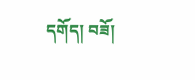དགོད། བཟོ།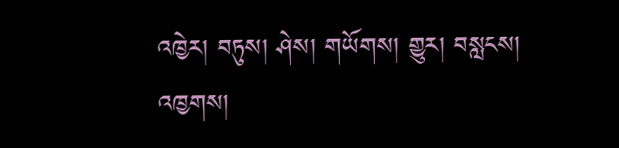འཁྱེར། བཏུས། ཤེས། གཡོགས། གྱུར། བསླངས། འཁྱགས།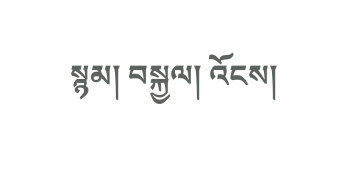སྙམ། བསྐྱལ། འོངས།